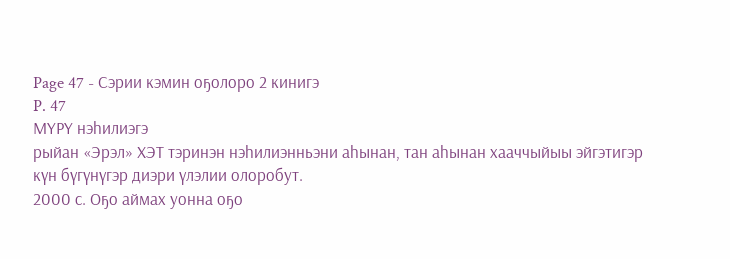Page 47 - Сэрии кэмин оҕолоро 2 кинигэ
P. 47
МҮРҮ нэһилиэгэ
рыйан «Эрэл» ХЭТ тэринэн нэһилиэнньэни аһынан, тан аһынан хааччыйыы эйгэтигэр
күн бүгүнүгэр диэри үлэлии олоробут.
2000 с. Оҕо аймах уонна оҕо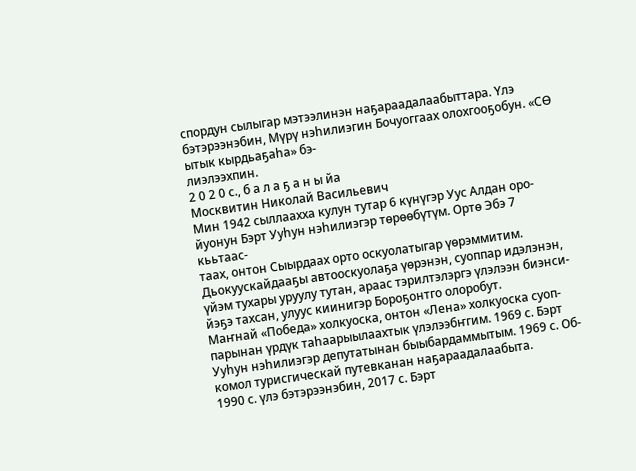спордун сылыгар мэтээлинэн наҕараадалаабыттара. Үлэ
бэтэрээнэбин, Мүрү нэһилиэгин Бочуоггаах олохгооҕобун. «СӨ ытык кырдьаҕаһа» бэ-
лиэлээхпин.
2 0 2 0 с., б а л а ҕ а н ы йа
Москвитин Николай Васильевич
Мин 1942 сыллаахха кулун тутар 6 күнүгэр Уус Алдан оро-
йуонун Бэрт Ууһун нэһилиэгэр төрөөбүтүм. Ортө Эбэ 7 кььтаас-
таах, онтон Сыырдаах орто оскуолатыгар үөрэммитим.
Дьокуускайдааҕы автооскуолаҕа үөрэнэн, суоппар идэлэнэн,
үйэм тухары уруулу тутан, араас тэрилтэлэргэ үлэлээн биэнси-
йэҕэ тахсан, улуус киинигэр Бороҕонтго олоробут.
Маҥнай «Победа» холкуоска, онтон «Лена» холкуоска суоп-
парынан үрдүк таһаарыылаахтык үлэлээбҥгим. 1969 с. Бэрт
Ууһун нэһилиэгэр депутатынан быыбардаммытым. 1969 с. Об-
комол турисгическай путевканан наҕараадалаабыта.
1990 с. үлэ бэтэрээнэбин, 2017 с. Бэрт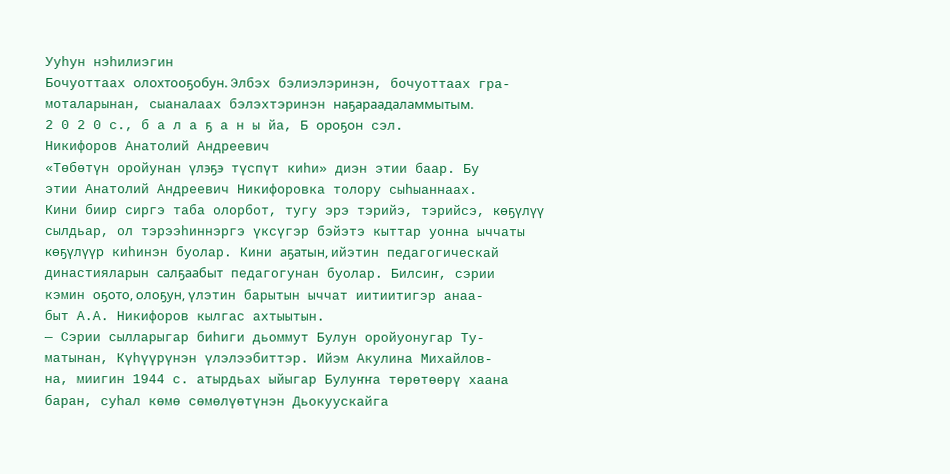Ууһун нэһилиэгин
Бочуоттаах олохтооҕобун. Элбэх бэлиэлэринэн, бочуоттаах гра-
моталарынан, сыаналаах бэлэхтэринэн наҕараадаламмытым.
2 0 2 0 с., б а л а ҕ а н ы йа, Б ороҕон сэл.
Никифоров Анатолий Андреевич
«Төбөтүн оройунан үлэҕэ түспүт киһи» диэн этии баар. Бу
этии Анатолий Андреевич Никифоровка толору сыһыаннаах.
Кини биир сиргэ таба олорбот, тугу эрэ тэрийэ, тэрийсэ, көҕүлүү
сылдьар, ол тэрээһиннэргэ үксүгэр бэйэтэ кыттар уонна ыччаты
көҕүлүүр киһинэн буолар. Кини аҕатын, ийэтин педагогическай
династияларын салҕаабыт педагогунан буолар. Билсиҥ, сэрии
кэмин оҕото, олоҕун, үлэтин барытын ыччат иитиитигэр анаа-
быт А.А. Никифоров кылгас ахтыытын.
— Сэрии сылларыгар биһиги дьоммут Булун оройуонугар Ту-
матынан, Күһүүрүнэн үлэлээбиттэр. Ийэм Акулина Михайлов-
на, миигин 1944 с. атырдьах ыйыгар Булуҥҥа төрөтөөрү хаана
баран, суһал көмө сөмөлүөтүнэн Дьокуускайга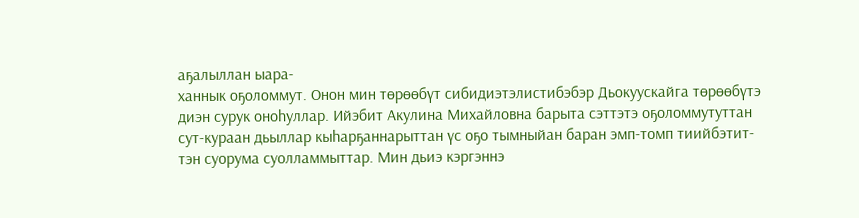аҕалыллан ыара-
ханнык оҕоломмут. Онон мин төрөөбүт сибидиэтэлистибэбэр Дьокуускайга төрөөбүтэ
диэн сурук оноһуллар. Ийэбит Акулина Михайловна барыта сэттэтэ оҕоломмутуттан
сут-кураан дьыллар кыһарҕаннарыттан үс оҕо тымныйан баран эмп-томп тиийбэтит-
тэн суорума суолламмыттар. Мин дьиэ кэргэннэ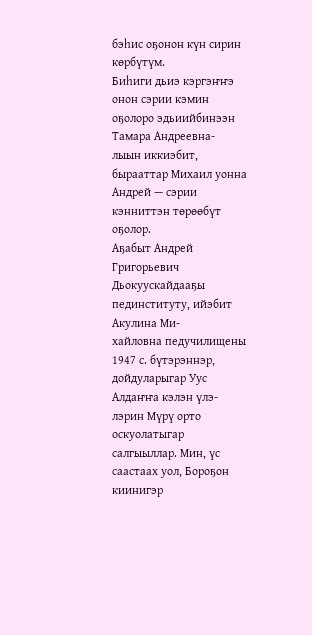бэһис оҕонон күн сирин көрбүтүм.
Биһиги дьиэ кэргэҥҥэ онон сэрии кэмин оҕолоро эдьиийбинээн Тамара Андреевна-
лыын иккиэбит, бырааттар Михаил уонна Андрей — сэрии кэнниттэн төрөөбүт оҕолор.
Аҕабыт Андрей Григорьевич Дьокуускайдааҕы пединституту, ийэбит Акулина Ми-
хайловна педучилищены 1947 с. бүтэрэннэр, дойдуларыгар Уус Алдаҥҥа кэлэн үлэ-
лэрин Мүрү орто оскуолатыгар салгыыллар. Мин, үс саастаах уол, Бороҕон киинигэр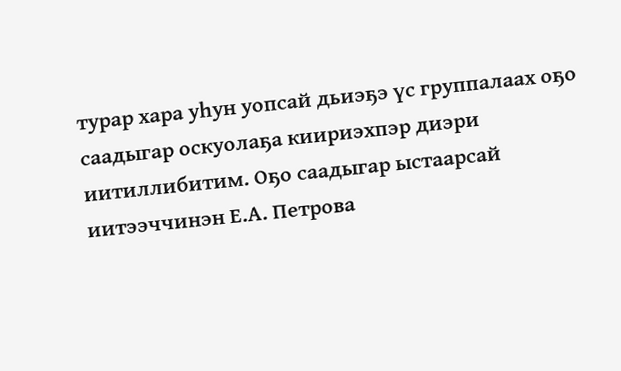турар хара уһун уопсай дьиэҕэ үс группалаах оҕо саадыгар оскуолаҕа киириэхпэр диэри
иитиллибитим. Оҕо саадыгар ыстаарсай иитээччинэн Е.А. Петрова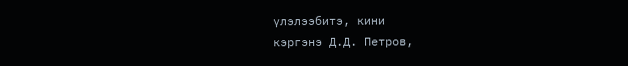үлэлээбитэ, кини
кэргэнэ Д.Д. Петров,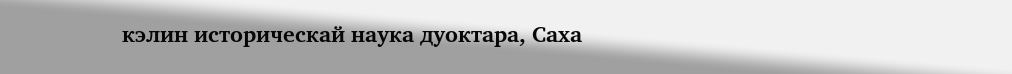кэлин историческай наука дуоктара, Саха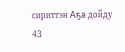сириттэн Аҕа дойду
43